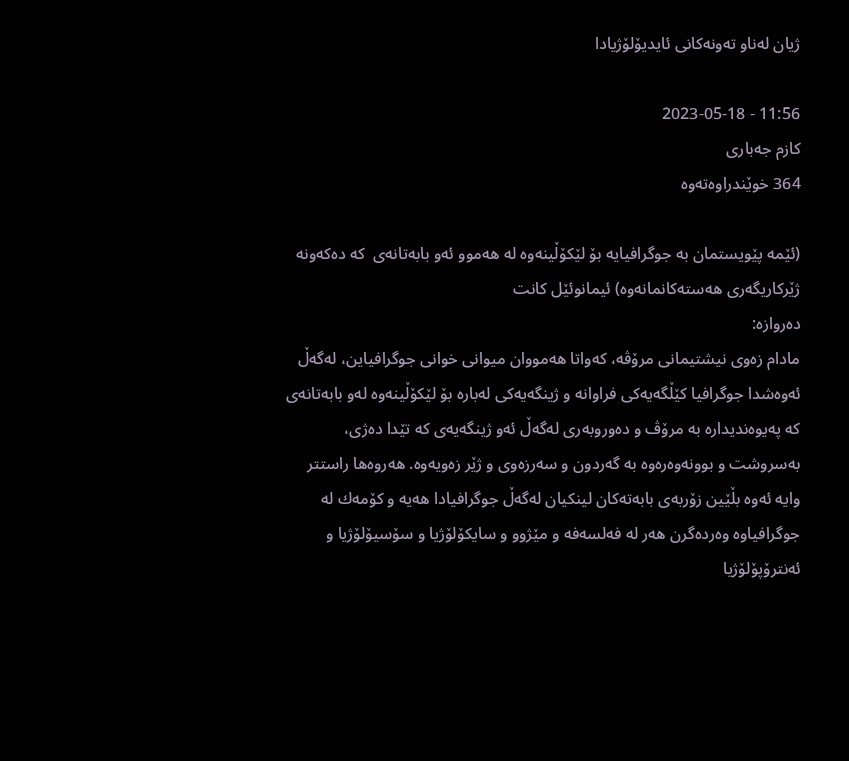ژیان له‌ناو ته‌ونه‌كانی ئایدیۆلۆژیادا

11:56 - 2023-05-18
كازم جه‌باری
364 خوێندراوەتەوە

(ئێمه‌ پێویستمان به‌ جوگرافیایه‌ بۆ لێكۆڵینه‌وه‌ له‌ هه‌موو ئه‌و بابه‌تانه‌ی  كه‌ ده‌كه‌ونه‌ ژێركاریگه‌ری هه‌سته‌كانمانه‌وه‌) ئیمانوئێل كانت
ده‌روازه‌:
مادام زه‌وی نیشتیمانی مرۆڤه‌، كه‌واتا هه‌مووان میوانی خوانی جوگرافیاین، له‌گه‌ڵ ئه‌وه‌شدا جوگرافیا كێڵگه‌یه‌كی فراوانه‌ و ژینگه‌یه‌كی له‌باره‌ بۆ لێكۆڵینه‌وه‌ له‌و بابه‌تانه‌ی كه‌ په‌یوه‌ندیداره‌ به‌ مرۆڤ و ده‌وروبه‌ری له‌گه‌ڵ ئه‌و ژینگه‌یه‌ی كه‌ تێدا ده‌ژی، به‌سروشت و بوونه‌وه‌ره‌وه‌ به‌ گه‌ردون و سه‌رزه‌وی و ژێر زه‌ویه‌وه‌. هه‌روه‌ها راستتر وایه‌ ئه‌وه‌ بڵێین زۆربه‌ی بابه‌ته‌كان لینكیان له‌گه‌ڵ جوگرافیادا هه‌یه‌ و كۆمه‌ك له‌ جوگرافیاوه‌ وه‌رده‌گرن هه‌ر له‌ فه‌لسه‌فه‌ و مێژوو و سایكۆلۆژیا و سۆسیۆلۆژیا و ئه‌نترۆپۆلۆژیا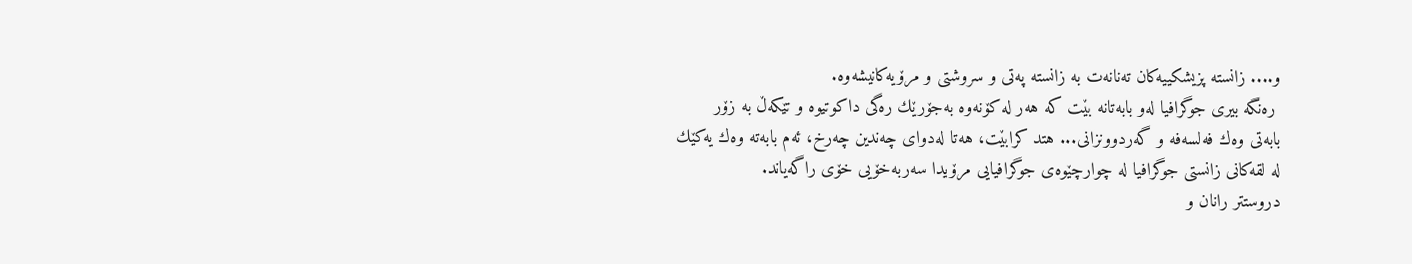و.... زانسته‌ پزیشكییه‌كان ته‌نانه‌ت به‌ زانسته‌ په‌تی و سروشتی و مرۆیه‌كانیشه‌وه‌.
 ره‌نگه‌ بیری جوگرافیا له‌و بابه‌تانه‌ بێت كه‌ هه‌ر له‌ كۆنه‌وه‌ به‌جۆرێك ره‌گی داكوتیوه‌ و تێكه‌ڵ به‌ زۆر بابه‌تی وه‌ك فه‌لسه‌فه‌ و گه‌ردوونزانی... هتد كرابێت، هه‌تا له‌دوای چه‌ندین چه‌رخ، ئه‌م بابه‌ته‌ وه‌ك یه‌كێك له‌ لقه‌كانی زانستی جوگرافیا له‌ چوارچێوه‌ی جوگرافیایی مرۆیدا سه‌ربه‌خۆیی خۆی راگه‌یاند.
دروستتر رانان و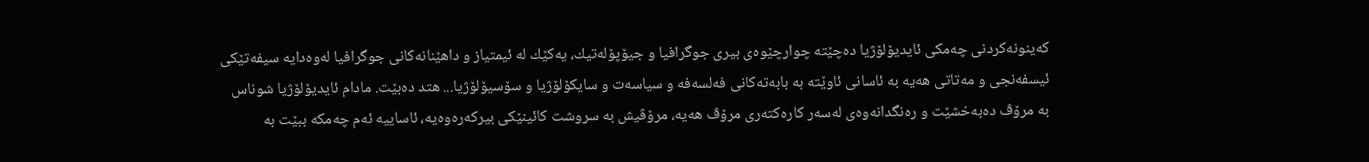كه‌ینونه‌كردنی چه‌مكی ئایدیۆلۆژیا ده‌چێته‌ چوارچێوه‌ی بیری جوگرافیا و جیۆپۆله‌تیك، یه‌كێك له‌ ئیمتیاز و داهێنانه‌كانی جوگرافیا له‌وه‌دایه‌ سیفه‌تێكی ئیسفه‌نجی و مه‌تاتی هه‌یه‌ به‌ ئاسانی ئاوێته‌ به‌ بابه‌ته‌كانی فه‌لسه‌فه‌ و سیاسه‌ت و سایكۆلۆژیا و سۆسیۆلۆژیا... هتد ده‌بێت. مادام ئایدیۆلۆژیا شوناس به‌ مرۆڤ ده‌به‌خشێت و ره‌نگدانه‌وه‌ی له‌سه‌ر كاره‌كته‌ری مرۆڤ هه‌یه‌، مرۆڤیش به‌ سروشت كائینێكی بیركه‌ره‌وه‌یه‌، ئاساییه‌ ئه‌م چه‌مكه‌ ببێت به‌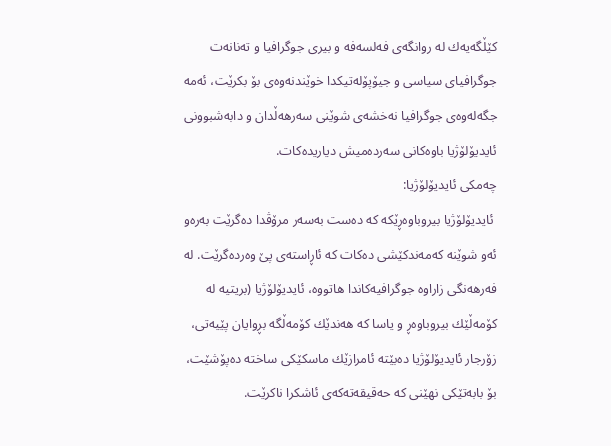كێڵگه‌یه‌ك له‌ روانگه‌ی فه‌لسه‌فه‌ و بیری جوگرافیا و ته‌نانه‌ت جوگرافیای سیاسی و جیۆپۆله‌تیكدا خوێندنه‌وه‌ی بۆ بكرێت، ئه‌مه‌ جگه‌له‌وه‌ی جوگرافیا نه‌خشه‌ی شوێنی سه‌رهه‌ڵدان و دابه‌شبوونی ئایدیۆلۆژیا باوه‌كانی سه‌رده‌میش دیاریده‌كات.
چه‌مكی ئایدیۆلۆژیا:
 ئایدیۆلۆژیا بیروباوه‌ڕێكه‌ كه‌ ده‌ست به‌سه‌ر مرۆڤدا ده‌گرێت به‌ره‌و ئه‌و شوێنه‌ كه‌مه‌ندكێشی ده‌كات كه‌ ئاڕاسته‌ی پێ وه‌رده‌گرێت. له‌ فه‌رهه‌نگی زاراوه‌ جوگرافیه‌كاندا هاتووه‌، ئایدیۆلۆژیا (بریتیه‌ له‌ كۆمه‌ڵێك بیروباوه‌ڕ و یاسا كه‌ هه‌ندێك كۆمه‌ڵگه‌ بڕوایان پێیه‌تی، زۆرجار ئایدیۆلۆژیا ده‌بێته‌ ئامرازێك ماسكێكی ساخته‌ ده‌پۆشێت، بۆ بابه‌تێكی نهێنی كه‌ حه‌قیقه‌ته‌كه‌ی ئاشكرا ناكرێت.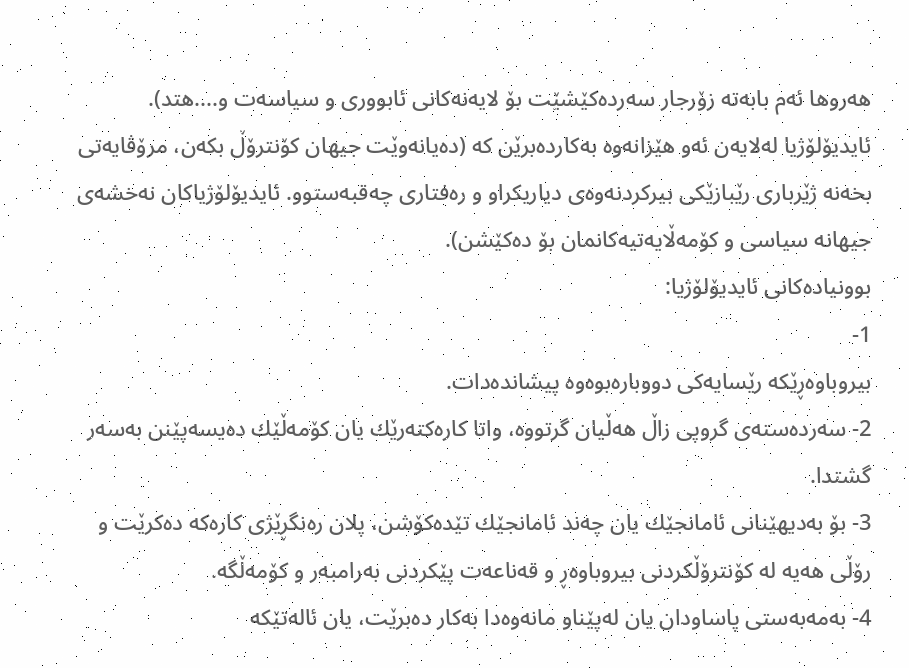هه‌روها ئه‌م بابه‌ته‌ زۆرجار سه‌رده‌كێشێت بۆ لایه‌نه‌كانی ئابووری و سیاسه‌ت و....هتد). ئایدیۆلۆژیا له‌لایه‌ن ئه‌و هێزانه‌وه‌ به‌كارده‌برێن كه‌ (ده‌یانه‌وێت جیهان كۆنترۆڵ بكه‌ن، مرۆڤایه‌تی بخه‌نه‌ ژێرباری رێبازێكی بیركردنه‌وه‌ی دیاریكراو و ره‌فتاری چه‌قبه‌ستوو. ئایدیۆلۆژیاكان نه‌خشه‌ی جیهانه‌ سیاسی و كۆمه‌ڵایه‌تیه‌كانمان بۆ ده‌كێشن).
بوونیاده‌كانی ئایدیۆلۆژیا:
1-
بیروباوه‌ڕێكه‌ رێسایه‌كی دووباره‌بوه‌وه‌ پیشانده‌دات.
2- سه‌رده‌سته‌ی گروپی زاڵ هه‌ڵیان گرتووه‌، واتا كاره‌كته‌رێك یان كۆمه‌ڵێك ده‌یسه‌پێنن به‌سه‌ر گشتدا.
3- بۆ به‌دیهێنانی ئامانجێك یان چه‌ند ئامانجێك تێده‌كۆشن، پلان ره‌نگڕێژی كاره‌كه‌ ده‌كرێت و رۆڵی هه‌یه‌ له‌ كۆنترۆڵكردنی بیروباوه‌ڕ و قه‌ناعه‌ت پێكردنی به‌رامبه‌ر و كۆمه‌ڵگه‌.
4- به‌مه‌به‌ستی پاساودان یان له‌پێناو مانه‌وه‌دا به‌كار ده‌برێت، یان ئاله‌تێكه‌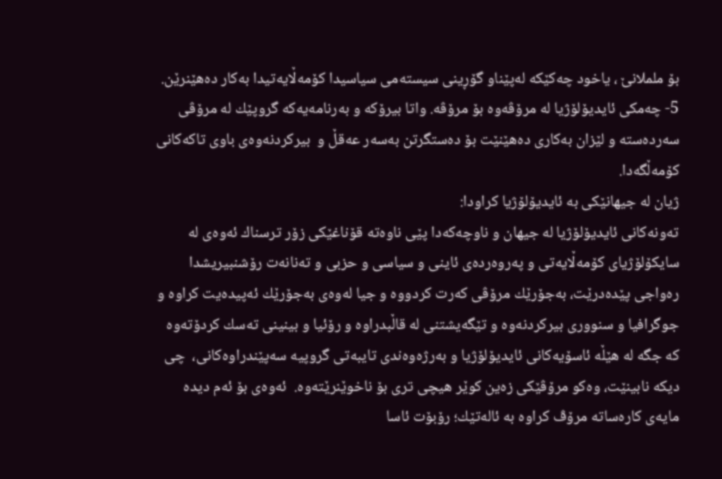بۆ ململانێ ، یاخود چه‌كێكه‌ له‌پێناو گۆڕینی سیسته‌می سیاسیدا كۆمه‌ڵایه‌تیدا به‌كار ده‌هێنرێن.
5- چه‌مكی ئایدیۆلۆژیا له‌ مرۆڤه‌وه‌ بۆ مرۆڤه‌. واتا بیرۆكه‌ و به‌رنامه‌یه‌كه‌ گروپێك له‌ مرۆڤی سه‌رده‌سته‌ و لێزان به‌كاری ده‌هێنێت بۆ ده‌ستگرتن به‌سه‌ر عه‌قڵ و  بیركردنه‌وه‌ی باوی تاكه‌كانی كۆمه‌ڵگه‌دا.
ژیان له‌ جیهانێكی به‌ ئایدیۆلۆژیا كراودا:
ته‌ونه‌كانی ئایدیۆلۆژیا له‌ جیهان و ناوچه‌كه‌دا پێی ناوه‌ته‌ قۆناغێكی زۆر ترسناك ئه‌وه‌ی له‌ سایكۆلۆژیای كۆمه‌ڵایه‌تی و په‌روه‌رده‌ی ئاینی و سیاسی و حزبی و ته‌نانه‌ت رۆشنبیریشدا ره‌واجی پێده‌درێت، به‌جۆرێك مرۆڤی كه‌رت كردووه‌ و جیا له‌وه‌ی به‌جۆرێك ئه‌پیده‌یت كراوه‌ و جوگرافیا و سنووری بیركردنه‌وه‌ و تێگه‌یشتنی له‌ قاڵبدراوه‌ و رۆئیا و بینینی ته‌سك كردۆته‌وه‌ كه‌ جگه‌ له‌ هێڵه‌ ئاسۆیه‌كانی ئایدیۆلۆژیا و به‌رژه‌وه‌ندی تایبه‌تی گروپیه‌ سه‌پێندراوه‌كانی،  چی دیكه‌ نابینێت، وه‌كو مرۆڤێكی زه‌ین كوێر هیچی تری بۆ ناخوێنرێته‌وه‌.  ئه‌وه‌ی بۆ ئه‌م دیده‌ مایه‌ی كاره‌ساته‌ مرۆڤ كراوه‌ به‌ ئاله‌تێك؛ رۆبۆت ئاسا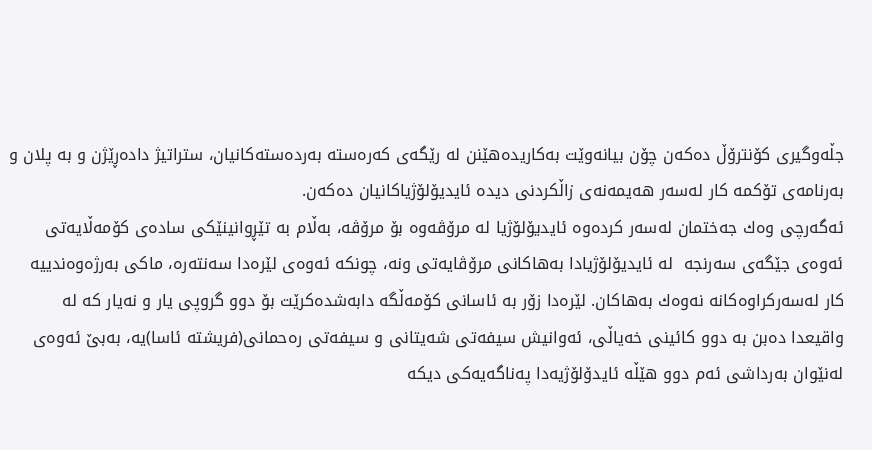جڵه‌وگیری كۆنترۆڵ ده‌كه‌ن چۆن بیانه‌وێت به‌كاریده‌هێنن له‌ رێگه‌ی كه‌ره‌سته‌ به‌رده‌سته‌كانیان، ستراتیژ داده‌ڕێژن و به‌ پلان و به‌رنامه‌ی تۆكمه‌ كار له‌سه‌ر هه‌یمه‌نه‌ی زاڵكردنی دیده‌ ئایدیۆلۆژیاكانیان ده‌كه‌ن.
ئه‌گه‌رچی وه‌ك جه‌ختمان له‌سه‌ر كرده‌وه‌ ئایدیۆلۆژیا له‌ مرۆڤه‌وه‌ بۆ مرۆڤه‌، به‌ڵام به‌ تێڕوانینێكی ساده‌ی كۆمه‌ڵایه‌تی ئه‌وه‌ی جێگه‌ی سه‌رنجه‌  له‌ ئایدیۆلۆژیادا به‌هاكانی مرۆڤایه‌تی ونه‌، چونكه‌ ئه‌وه‌ی لێره‌دا سه‌نته‌ره‌، ماكی به‌رژه‌وه‌ندییه‌ كار له‌سه‌ركراوه‌كانه‌ نه‌وه‌ك به‌هاكان. لێره‌دا زۆر به‌ ئاسانی كۆمه‌ڵگه‌ دابه‌شده‌كرێت بۆ دوو گروپی یار و نه‌یار كه‌ له‌ واقیعدا ده‌بن به‌ دوو كائینی خه‌یاڵی، ئه‌وانیش سیفه‌تی شه‌یتانی و سیفه‌تی ره‌حمانی(فریشته‌ ئاسا)یه‌، به‌بێ ئه‌وه‌ی له‌نێوان به‌رداشی ئه‌م دوو هێڵه‌ ئایدۆلۆژیه‌دا په‌ناگه‌یه‌كی دیكه‌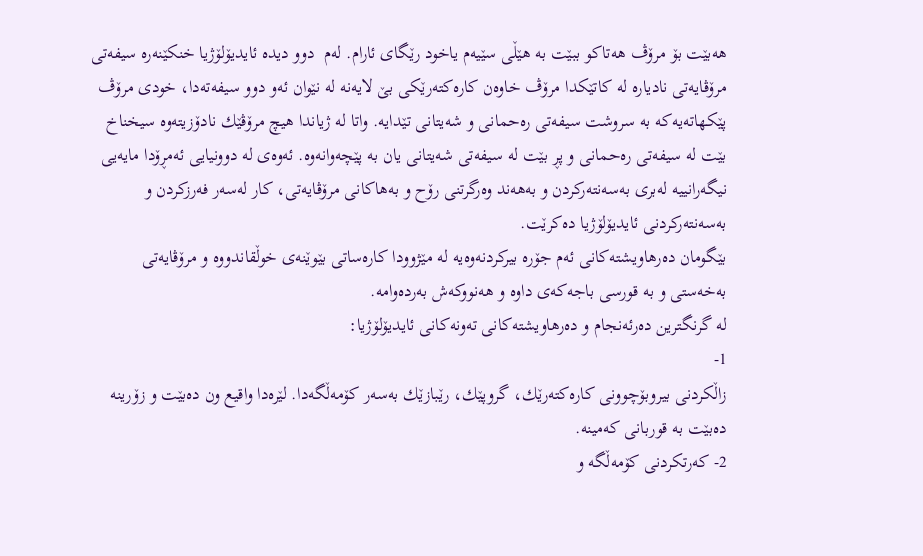هه‌بێت بۆ مرۆڤ هه‌تاكو ببێت به‌ هێڵی سێیه‌م یاخود رێگای ئارام. له‌م  دوو دیده‌ ئایدیۆلۆژیا خنكێنه‌ره‌ سیفه‌تی مرۆڤایه‌تی نادیاره‌ له‌ كاتێكدا مرۆڤ خاوه‌ن كاره‌كته‌رێكی بێ لایه‌نه‌ له‌ نێوان ئه‌و دوو سیفه‌ته‌دا، خودی مرۆڤ پێكهاته‌یه‌كه‌ به‌ سروشت سیفه‌تی ره‌حمانی و شه‌یتانی تێدایه‌. واتا له‌ ژیاندا هیچ مرۆڤێك نادۆزیته‌وه‌ سیخناخ بێت له‌ سیفه‌تی ره‌حمانی و پڕ بێت له‌ سیفه‌تی شه‌یتانی یان به‌ پێچه‌وانه‌وه‌. ئه‌وه‌ی له‌ دوونیایی ئه‌مڕۆدا مایه‌یی نیگه‌رانییه‌ له‌بری به‌سه‌نته‌ركردن و به‌هه‌ند وه‌رگرتنی رۆح و به‌هاكانی مرۆڤایه‌تی، كار له‌سه‌ر فه‌رزكردن و به‌سه‌نته‌ركردنی ئایدیۆلۆژیا ده‌كرێت.
بێگومان ده‌رهاویشته‌كانی ئه‌م جۆره‌ بیركردنه‌وه‌یه‌ له‌ مێژوودا كاره‌ساتی بێوێنه‌ی خوڵقاندووه‌ و مرۆڤایه‌تی به‌خه‌ستی و به‌ قورسی باجه‌كه‌ی داوه‌ و هه‌نووكه‌ش به‌رده‌وامه‌.
له‌ گرنگترین ده‌رئه‌نجام و ده‌رهاویشته‌كانی ته‌ونه‌كانی ئایدیۆلۆژیا:
1-
زاڵكردنی بیروبۆچوونی كاره‌كته‌رێك، گروپێك، رێبازێك به‌سه‌ر كۆمه‌ڵگه‌دا. لێره‌دا واقیع ون ده‌بێت و زۆرینه‌ ده‌بێت به‌ قوربانی كه‌مینه‌.
2- كه‌رتكردنی كۆمه‌ڵگه‌ و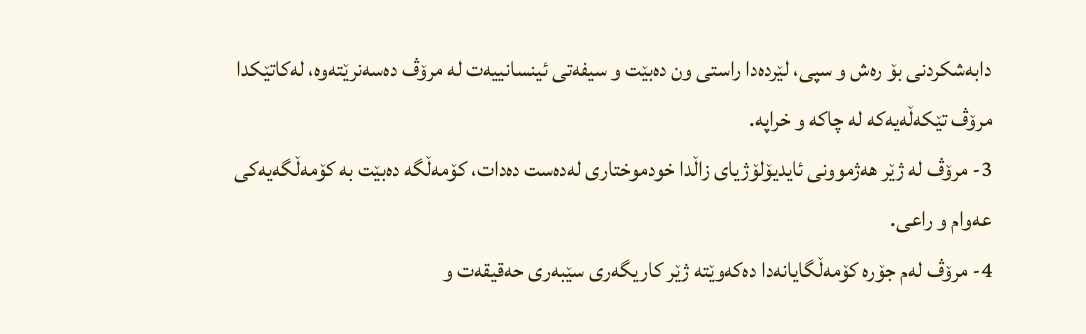دابه‌شكردنی بۆ ره‌ش و سپی، لێرده‌دا راستی ون ده‌بێت و سیفه‌تی ئینسانییه‌ت له‌ مرۆڤ ده‌سه‌نرێته‌وه‌، له‌كاتێكدا مرۆڤ تێكه‌ڵه‌یه‌كه‌ له‌ چاكه‌ و خراپه‌.
3- مرۆڤ له‌ ژێر هه‌ژموونی ئایدیۆلۆژیای زاڵدا خودموختاری له‌ده‌ست ده‌دات، كۆمه‌ڵگه‌ ده‌بێت به‌ كۆمه‌ڵگه‌یه‌كی عه‌وام و راعی.
4- مرۆڤ له‌م جۆره‌ كۆمه‌ڵگایانه‌دا ده‌كه‌وێته‌ ژێر كاریگه‌ری سێبه‌ری حه‌قیقه‌ت و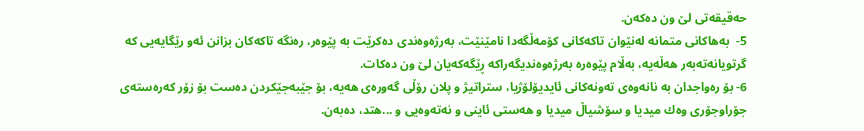حه‌قیقه‌تی لێ ون ده‌كه‌ن.
5-  به‌هاكانی متمانه‌ له‌نێوان تاكه‌كانی كۆمه‌ڵگه‌دا نامێنێت، به‌رژه‌وه‌ندی ده‌كرێت به‌ پێوه‌ر، ره‌نگه‌ تاكه‌كان بزانن ئه‌و رێگایه‌یی كه‌ گرتویانه‌ته‌به‌ر هه‌ڵه‌یه‌، به‌ڵام پێوه‌ره‌ به‌رژه‌وه‌ندیگه‌راكه‌ ڕێگه‌كه‌یان لێ ون ده‌كات.
6- بۆ ره‌واجدان به‌ نانه‌وه‌ی ته‌ونه‌كانی ئایدیۆلۆژیا، ستراتیژ و پلان رۆڵی گه‌وره‌ی هه‌یه‌، بۆ جێبه‌جێكردن ده‌ست بۆ زۆر كه‌رەسته‌ی جۆراوجۆری وه‌ك میدیا و سۆشیاڵ میدیا و هه‌ستی ئاینی و نه‌ته‌وه‌یی و ...هتد، ده‌به‌ن.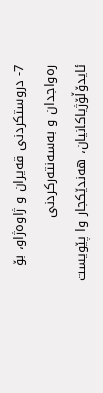7- دروستكردنی قه‌یران و ژاوه‌ژاو، بۆ ره‌واجدان و به‌سه‌نته‌ركردنی ئایدۆڵۆژیاكانیان، هه‌ندێكجار وا پێویست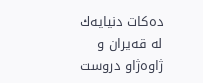ده‌كات دنیایه‌ك له‌ قه‌یران و ژاوه‌ژاو دروست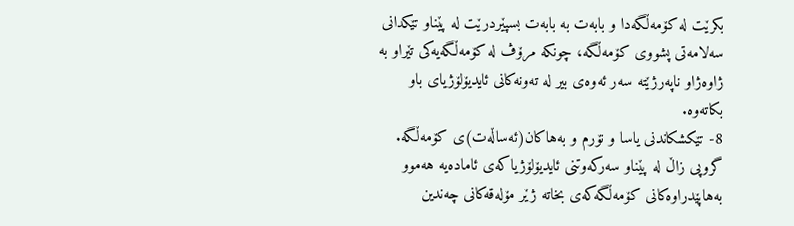بكرێت له‌ كۆمه‌ڵگه‌دا و بابه‌ت به‌ بابه‌ت بسپێردرێت له‌ پێناو تێكدانی سه‌لامه‌تی پشووی كۆمه‌ڵگه‌، چونكه‌ مرۆڤ له‌ كۆمه‌ڵگه‌یه‌كی تێراو به‌ ژاوه‌ژاو ناپه‌رژێته‌ سه‌ر ئه‌وه‌ی بیر له‌ ته‌ونه‌كانی ئایدیۆلۆژیای باو بكاته‌وه‌.
8- تێكشكاندنی یاسا و نۆرم و به‌هاكان(ئه‌ساڵه‌ت)ی كۆمه‌ڵگه‌.
گروپی زاڵ له‌ پێناو سه‌ركه‌وتنی ئایدیۆلۆژیاكه‌ی ئاماده‌یه‌ هه‌موو به‌هاپێدراوه‌كانی كۆمه‌ڵگه‌كه‌ی بخاته‌ ژێر مۆله‌قه‌كانی چه‌ندین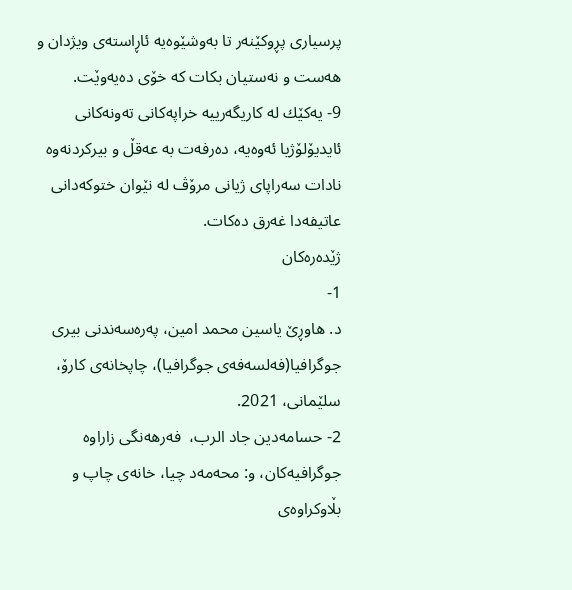پرسیاری پڕوكێنه‌ر تا به‌وشێوه‌یه‌ ئاڕاسته‌ی ویژدان و هه‌ست و نه‌ستیان بكات كه‌ خۆی ده‌یه‌وێت.
9- یه‌كێك له‌ كاریگه‌رییه‌ خراپه‌كانی ته‌ونه‌كانی ئایدیۆلۆژیا ئه‌وه‌یه‌، ده‌رفه‌ت به‌ عه‌قڵ و بیركردنه‌وه‌ نادات سه‌راپای ژیانی مرۆڤ له‌ نێوان ختوكه‌دانی عاتیفه‌دا غه‌رق ده‌كات.
ژێده‌ره‌كان
1-
د. هاوڕێ یاسین محمد امین، په‌ره‌سه‌ندنی بیری جوگرافیا(فه‌لسه‌فه‌ی جوگرافیا)، چاپخانه‌ی كارۆ، سلێمانی، 2021.
2- حسامه‌دین جاد الرب،  فه‌رهه‌نگی زاراوه‌ جوگرافیه‌كان، و: محه‌مه‌د چیا، خانه‌ی چاپ و بڵاوكراوه‌ی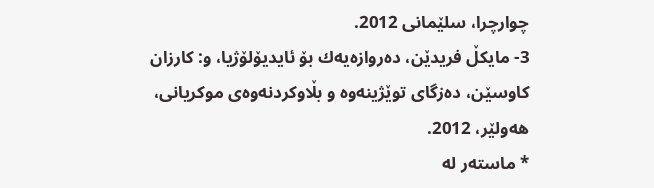چوارچرا، سلێمانی 2012.
3- مایكڵ فریدێن، ده‌روازه‌یه‌ك بۆ ئایدیۆلۆژیا، و: كارزان كاوسێن، ده‌زگای توێژینه‌وه‌ و بڵاوكردنه‌وه‌ی موكریانی، هه‌ولێر، 2012.
* ماسته‌ر له‌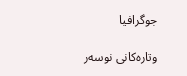جوگرافیا

وتارەکانی نوسەر